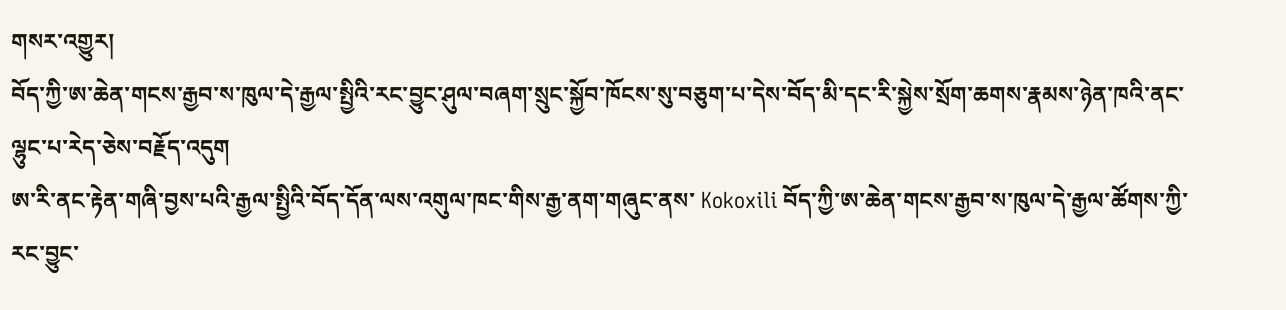གསར་འགྱུར།
བོད་ཀྱི་ཨ་ཆེན་གངས་རྒྱབ་ས་ཁུལ་དེ་རྒྱལ་སྤྱིའི་རང་བྱུང་ཤུལ་བཞག་སྲུང་སྐྱོབ་ཁོངས་སུ་བཅུག་པ་དེས་བོད་མི་དང་རི་སྐྱེས་སྲོག་ཆགས་རྣམས་ཉེན་ཁའི་ནང་ལྷུང་པ་རེད་ཅེས་བརྗོད་འདུག
ཨ་རི་ནང་རྟེན་གཞི་བྱས་པའི་རྒྱལ་སྤྱིའི་བོད་དོན་ལས་འགུལ་ཁང་གིས་རྒྱ་ནག་གཞུང་ནས་ Kokoxili བོད་ཀྱི་ཨ་ཆེན་གངས་རྒྱབ་ས་ཁུལ་དེ་རྒྱལ་ཚོགས་ཀྱི་རང་བྱུང་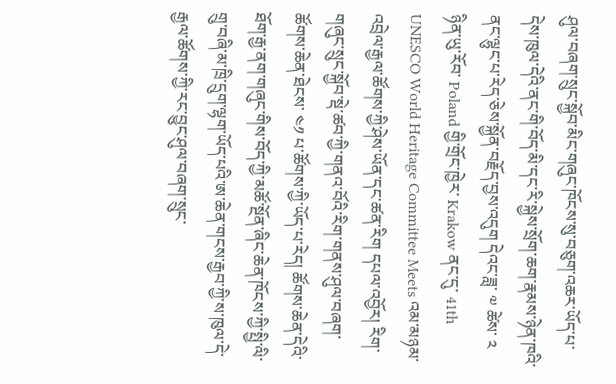ཤུལ་བཞག་སྲུང་སྐྱོབ་མིང་གཞུང་ཁོངས་སུ་བཅུག་འཆར་ཡོད་པ་དེས་ཁུལ་དེའི་ནང་གི་བོད་མི་དང་རི་སྐྱེས་སྲོག་ཆག་རྣམས་ཉེན་ཁའི་ནང་ལྷུང་པ་རེད་ཅེས་སྐྱོན་བརྗོད་བྱས་འདུག དེའང་ཟླ་ ༧ ཚེས་ ༢ ཉིན་ཡུ་རོབ་ Poland གྱི་གྲོང་ཁྱེར་ Krakow ནང་དུ་ 41th UNESCO World Heritage Committee Meets འམ་མཉམ་འབྲེལ་རྒྱལ་ཚོགས་ཀྱི་ཤེས་ཡོན་དང་ཚན་རིག དཔལ་འབྱོར། རིག་གཞུང་སྲུང་སྐྱོབ་སྡེ་ཚབ་ཀྱི་གནའ་བོའི་རིག་གནས་ཤུལ་བཞག་ཚོགས་ཆེན་ཐེངས་ ༤༡ པ་ཚོགས་ཀྱི་ཡོད་པ་རེད། ཚོགས་ཆེན་དེའི་ཐོག་རྒྱ་ནག་གཞུང་གིས་བོད་ཀྱི་མཚོ་སྔོན་ཞིང་ཆེན་ཁོངས་ཀྱི་སྤྱི་ལི་གྲུ་བཞི་མ་ཁྲི་དྲུག་ལྷག་ཡོད་པའི་ཨ་ཆེན་གངས་རྒྱབ་ཀྱི་ས་ཁུལ་དེ་རྒྱལ་ཚོགས་ཀྱི་རང་བྱུང་ཤུལ་བཞག་སྲུང་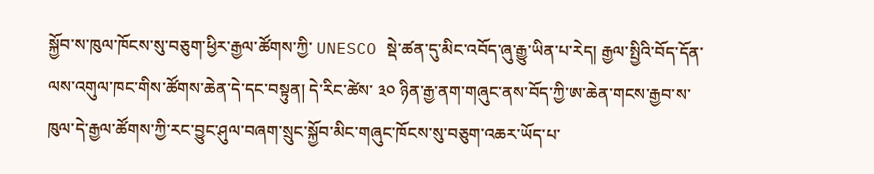སྐྱོབ་ས་ཁུལ་ཁོངས་སུ་བཅུག་ཕྱིར་རྒྱལ་ཚོགས་ཀྱི་ UNESCO སྡེ་ཚན་དུ་མིང་འབོད་ཞུ་རྒྱུ་ཡིན་པ་རེད། རྒྱལ་སྤྱིའི་བོད་དོན་ལས་འགུལ་ཁང་གིས་ཚོགས་ཆེན་དེ་དང་བསྟུན། དེ་རིང་ཚེས་ ༣༠ ཉིན་རྒྱ་ནག་གཞུང་ནས་བོད་ཀྱི་ཨ་ཆེན་གངས་རྒྱབ་ས་ཁུལ་དེ་རྒྱལ་ཚོགས་ཀྱི་རང་བྱུང་ཤུལ་བཞག་སྲུང་སྐྱོབ་མིང་གཞུང་ཁོངས་སུ་བཅུག་འཆར་ཡོད་པ་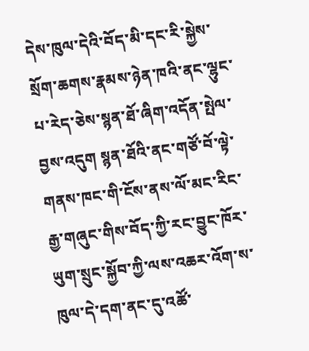དེས་ཁུལ་དེའི་བོད་མི་དང་རི་སྐྱེས་སྲོག་ཆགས་རྣམས་ཉེན་ཁའི་ནང་ལྷུང་པ་རེད་ཅེས་སྙན་ཐོ་ཞིག་འདོན་སྤེལ་བྱས་འདུག སྙན་ཐོའི་ནང་གཙོ་བོ་ལྟེ་གནས་ཁང་གི་ངོས་ནས་ལོ་མང་རིང་རྒྱ་གཞུང་གིས་བོད་ཀྱི་རང་བྱུང་ཁོར་ཡུག་སྲུང་སྐྱོབ་ཀྱི་ལས་འཆར་འོག་ས་ཁུལ་དེ་དག་ནང་དུ་འཚོ་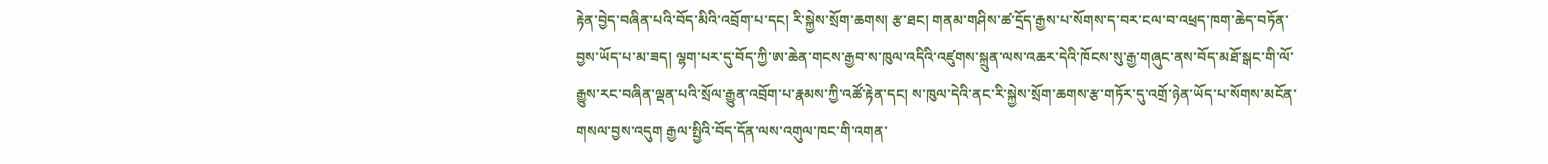རྟེན་བྱེད་བཞིན་པའི་བོད་མིའི་འབྲོག་པ་དང། རི་སྐྱེས་སྲོག་ཆགས། རྩ་ཐང། གནམ་གཤིས་ཚ་དྲོད་རྒྱས་པ་སོགས་ད་བར་ངལ་བ་འཕྲད་ཁག་ཆེད་བཏོན་བྱས་ཡོད་པ་མ་ཟད། ལྷག་པར་དུ་བོད་ཀྱི་ཨ་ཆེན་གངས་རྒྱབ་ས་ཁུལ་འདིའི་འཛུགས་སྐྲུན་ལས་འཆར་དེའི་ཁོངས་སུ་རྒྱ་གཞུང་ནས་བོད་མཐོ་སྒང་གི་ལོ་རྒྱུས་རང་བཞིན་ལྡན་པའི་སྲོལ་རྒྱུན་འབྲོག་པ་རྣམས་ཀྱི་འཚོ་རྟེན་དང། ས་ཁུལ་དེའི་ནང་རི་སྐྱེས་སྲོག་ཆགས་རྩ་གཏོར་དུ་འགྲོ་ཉེན་ཡོད་པ་སོགས་མངོན་གསལ་བྱས་འདུག རྒྱལ་སྤྱིའི་བོད་དོན་ལས་འགུལ་ཁང་གི་འགན་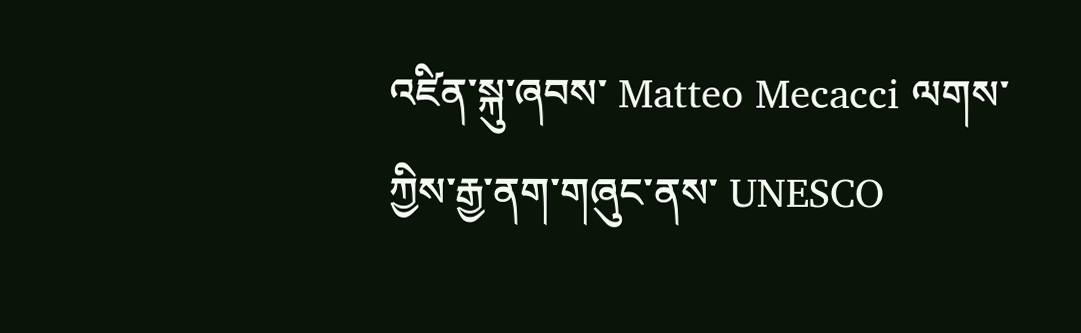འཛིན་སྐུ་ཞབས་ Matteo Mecacci ལགས་ཀྱིས་རྒྱ་ནག་གཞུང་ནས་ UNESCO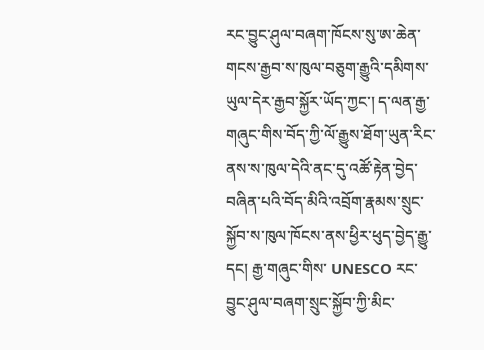རང་བྱུང་ཤུལ་བཞག་ཁོངས་སུ་ཨ་ཆེན་གངས་རྒྱབ་ས་ཁུལ་བཅུག་རྒྱུའི་དམིགས་ཡུལ་དེར་རྒྱབ་སྐྱོར་ཡོད་ཀྱང་། ད་ལན་རྒྱ་གཞུང་གིས་བོད་ཀྱི་ལོ་རྒྱུས་ཐོག་ཡུན་རིང་ནས་ས་ཁུལ་དེའི་ནང་དུ་འཚོ་རྟེན་བྱེད་བཞིན་པའི་བོད་མིའི་འབྲོག་རྣམས་སྲུང་སྐྱོབ་ས་ཁུལ་ཁོངས་ནས་ཕྱིར་ཕུད་བྱེད་རྒྱུ་དང། རྒྱ་གཞུང་གིས་ UNESCO རང་བྱུང་ཤུལ་བཞག་སྲུང་སྐྱོབ་ཀྱི་མིང་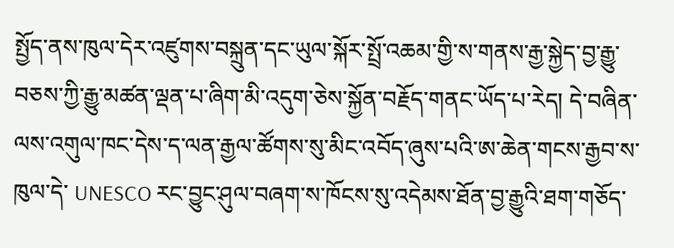སྤྱོད་ནས་ཁུལ་དེར་འཛུགས་བསྐྲུན་དང་ཡུལ་སྐོར་སྤྲོ་འཆམ་གྱི་ས་གནས་རྒྱ་སྐྱེད་བྱ་རྒྱུ་བཅས་ཀྱི་རྒྱུ་མཚན་ལྡན་པ་ཞིག་མི་འདུག་ཅེས་སྐྱོན་བརྗོད་གནང་ཡོད་པ་རེད། དེ་བཞིན་ལས་འགུལ་ཁང་དེས་ད་ལན་རྒྱལ་ཚོགས་སུ་མིང་འབོད་ཞུས་པའི་ཨ་ཆེན་གངས་རྒྱབ་ས་ཁུལ་དེ་ UNESCO རང་བྱུང་ཤུལ་བཞག་ས་ཁོངས་སུ་འདེམས་ཐོན་བྱ་རྒྱུའི་ཐག་གཅོད་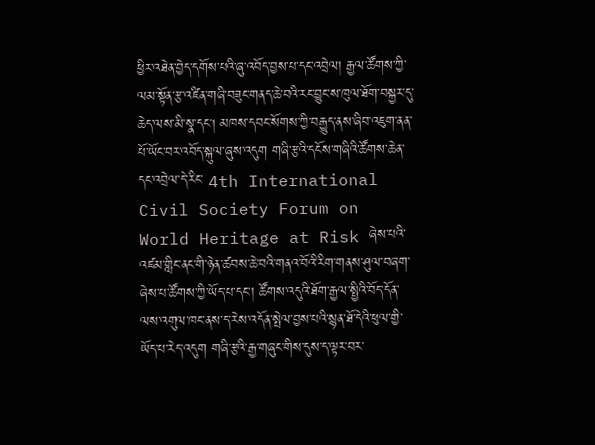ཕྱིར་འཐེན་བྱེད་དགོས་པའི་ཞུ་འབོད་བྱས་པ་དང་འབྲེལ། རྒྱལ་ཚོགས་ཀྱི་ལམ་སྟོན་རྩ་འཛིན་གཞི་བཟུང་གནད་ཆེ་བའི་རང་བྱུང་ས་ཁུལ་ཐོག་བསྐྱར་དུ་ཆེད་ལས་མི་སྣ་དང། མཁས་དབང་སོགས་ཀྱི་བརྒྱུད་ནས་ཞིབ་འཇུག་ནན་པོ་ཡོང་བར་འབོད་སྐུལ་ཞུས་འདུག གཞི་རྩའི་དངོས་གཞིའི་ཚོགས་ཆེན་དང་འབྲེལ་དེ་རིང་ 4th International Civil Society Forum on World Heritage at Risk ཞེས་པའི་འཛམ་གླིང་ནང་གི་ཉེན་ཚབས་ཆེ་བའི་གནའ་བོའི་རིག་གནས་ཤུལ་བཞག་ཞེས་པ་ཚོགས་ཀྱི་ཡོད་པ་དང་། ཚོགས་འདུའི་ཐོག་རྒྱལ་སྤྱིའི་བོད་དོན་ལས་འགུལ་ཁང་ནས་ད་རེས་འདོན་སྤེལ་བྱས་པའི་སྙན་ཐོ་དེའི་ཕུལ་གྱི་ཡོད་པ་རེད་འདུག གཞི་རྩའི་རྒྱ་གཞུང་གིས་དུས་ད་ལྟར་བར་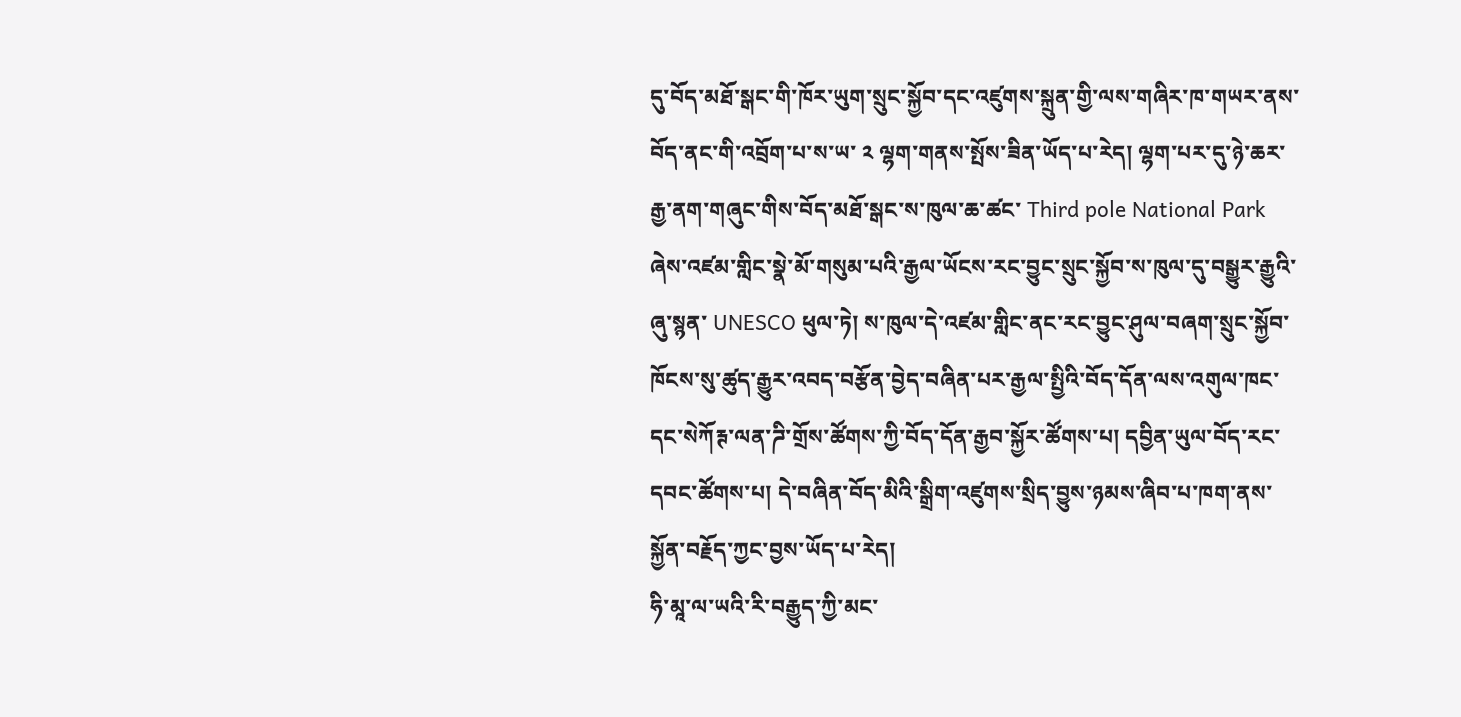དུ་བོད་མཐོ་སྒང་གི་ཁོར་ཡུག་སྲུང་སྐྱོབ་དང་འཛུགས་སྐྲུན་གྱི་ལས་གཞིར་ཁ་གཡར་ནས་བོད་ནང་གི་འབྲོག་པ་ས་ཡ་ ༢ ལྷག་གནས་སྤོས་ཟིན་ཡོད་པ་རེད། ལྷག་པར་དུ་ཉེ་ཆར་རྒྱ་ནག་གཞུང་གིས་བོད་མཐོ་སྒང་ས་ཁུལ་ཆ་ཚང་ Third pole National Park ཞེས་འཛམ་གླིང་སྣེ་མོ་གསུམ་པའི་རྒྱལ་ཡོངས་རང་བྱུང་སྲུང་སྐྱོབ་ས་ཁུལ་དུ་བསྒྱུར་རྒྱུའི་ཞུ་སྙན་ UNESCO ཕུལ་ཏེ། ས་ཁུལ་དེ་འཛམ་གླིང་ནང་རང་བྱུང་ཤུལ་བཞག་སྲུང་སྐྱོབ་ཁོངས་སུ་ཚུད་རྒྱུར་འབད་བརྩོན་བྱེད་བཞིན་པར་རྒྱལ་སྤྱིའི་བོད་དོན་ལས་འགུལ་ཁང་དང་སེཀོརྚ་ལན་ཌི་གྲོས་ཚོགས་ཀྱི་བོད་དོན་རྒྱབ་སྐྱོར་ཚོགས་པ། དབྱིན་ཡུལ་བོད་རང་དབང་ཚོགས་པ། དེ་བཞིན་བོད་མིའི་སྒྲིག་འཛུགས་སྲིད་བྱུས་ཉམས་ཞིབ་པ་ཁག་ནས་སྐྱོན་བརྗོད་ཀྱང་བྱས་ཡོད་པ་རེད།
ཧི་མཱ་ལ་ཡའི་རི་བརྒྱུད་ཀྱི་མང་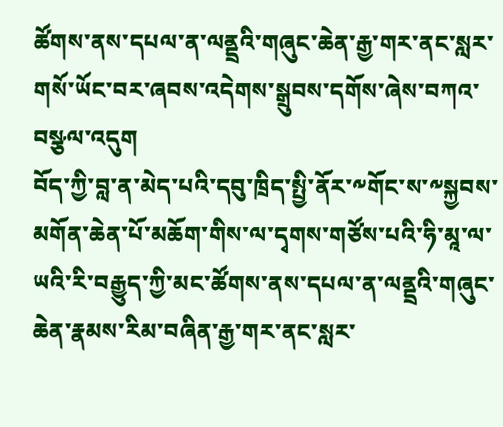ཚོགས་ནས་དཔལ་ན་ལནྡྲའི་གཞུང་ཆེན་རྒྱ་གར་ནང་སླར་གསོ་ཡོང་བར་ཞབས་འདེགས་སྒྲུབས་དགོས་ཞེས་བཀའ་བསྩལ་འདུག
བོད་ཀྱི་བླ་ན་མེད་པའི་དབུ་ཁྲིད་སྤྱི་ནོར་༸གོང་ས་༸སྐྱབས་མགོན་ཆེན་པོ་མཆོག་གིས་ལ་དྭགས་གཙོས་པའི་ཧི་མཱ་ལ་ཡའི་རི་བརྒྱུད་ཀྱི་མང་ཚོགས་ནས་དཔལ་ན་ལནྡྲའི་གཞུང་ ཆེན་རྣམས་རིམ་བཞིན་རྒྱ་གར་ནང་སླར་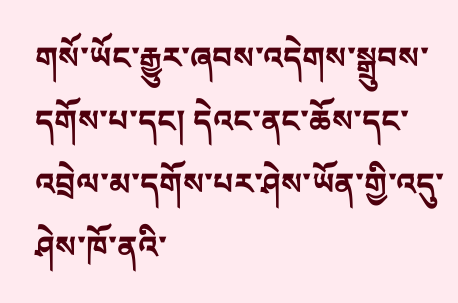གསོ་ཡོང་རྒྱུར་ཞབས་འདེགས་སྒྲུབས་དགོས་པ་དང། དེའང་ནང་ཆོས་དང་འབྲེལ་མ་དགོས་པར་ཤེས་ཡོན་གྱི་འདུ་ཤེས་ཁོ་ནའི་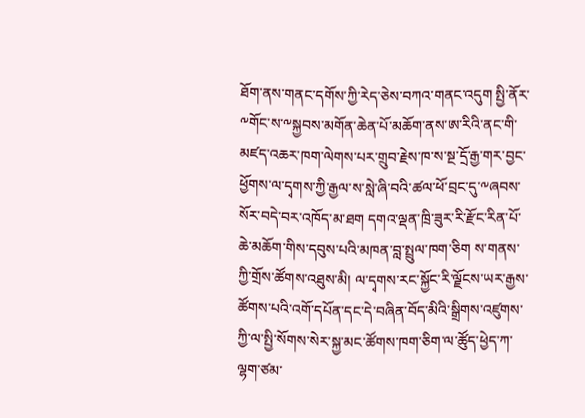ཐོག་ནས་གནང་དགོས་ཀྱི་རེད་ཅེས་བཀའ་གནང་འདུག སྤྱི་ནོར་༸གོང་ས་༸སྐྱབས་མགོན་ཆེན་པོ་མཆོག་ནས་ཨ་རིའི་ནང་གི་མཛད་འཆར་ཁག་ལེགས་པར་གྲུབ་རྗེས་ཁ་ས་སྔ་དྲོ་རྒྱ་གར་བྱང་ཕྱོགས་ལ་དྭགས་ཀྱི་རྒྱལ་ས་སླེ་ཞི་བའི་ཚལ་ཕོ་བྲང་དུ་༸ཞབས་སོར་བདེ་བར་འཁོད་མ་ཐག དགའ་ལྡན་ཁྲི་ཟུར་རི་རྫོང་རིན་པོ་ཆེ་མཆོག་གིས་དབུས་པའི་མཁན་བླ་སྤྲུལ་ཁག་ཅིག ས་གནས་ཀྱི་གྲོས་ཚོགས་འཐུས་མི། ལ་དྭགས་རང་སྐྱོང་རི་ལྗོངས་ཡར་རྒྱས་ཚོགས་པའི་འགོ་དཔོན་དང་དེ་བཞིན་བོད་མིའི་སྒྲིགས་འཛུགས་ཀྱི་ལ་སྤྱི་སོགས་སེར་སྐྱ་མང་ཚོགས་ཁག་ཅིག་ལ་ཚོུད་ཕྱེད་ཀ་ལྷག་ཙམ་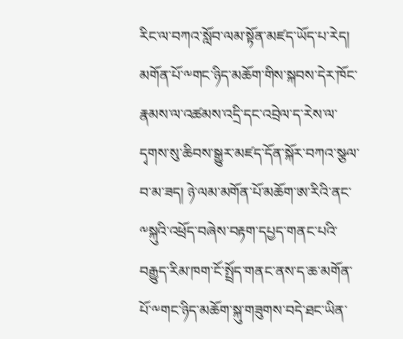རིང་ལ་བཀའ་སློབ་ལམ་སྟོན་མཛད་ཡོད་པ་རེད། མགོན་པོ་༸གང་ཉིད་མཆོག་གིས་སྐབས་དེར་ཁོང་རྣམས་ལ་འཚམས་འདྲི་དང་འབྲེལ་ད་རེས་ལ་དྭགས་སུ་ཆིབས་སྒྱུར་མཛད་དོན་སྐོར་བཀའ་སྩལ་བ་མ་ཟད། ཉེ་ལམ་མགོན་པོ་མཆོག་ཨ་རིའི་ནང་༸སྐུའི་འཕྲོད་བཞེས་བརྟག་དཔྱད་གནང་པའི་བརྒྱུད་རིམ་ཁག་ངོ་སྤྲོད་གནང་ནས་ད་ཆ་མགོན་པོ་༸གང་ཉིད་མཆོག་སྐུ་གཟུགས་བདེ་ཐང་ཡིན་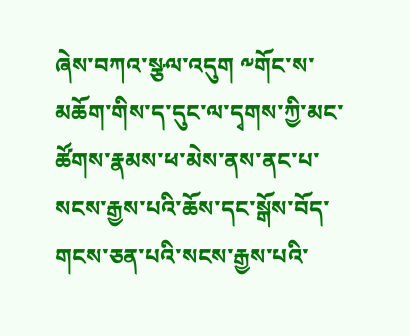ཞེས་བཀའ་སྩལ་འདུག ༸གོང་ས་མཆོག་གིས་ད་དུང་ལ་དྭགས་ཀྱི་མང་ཚོགས་རྣམས་ཕ་མེས་ནས་ནང་པ་སངས་རྒྱས་པའི་ཆོས་དང་སྒོས་བོད་གངས་ཅན་པའི་སངས་རྒྱས་པའི་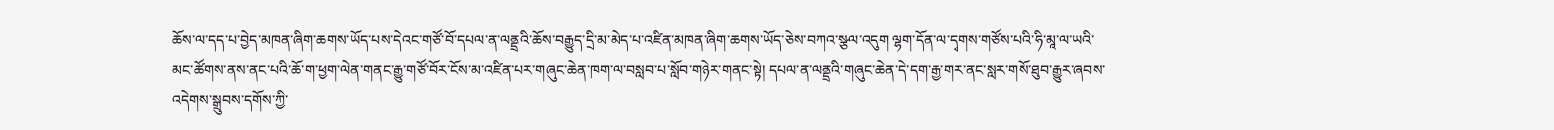ཆོས་ལ་དད་པ་བྱེད་མཁན་ཞིག་ཆགས་ཡོད་པས་དེའང་གཙོ་བོ་དཔལ་ན་ལནྡྲའི་ཆོས་བརྒྱུད་དྲི་མ་མེད་པ་འཛིན་མཁན་ཞིག་ཆགས་ཡོད་ཅེས་བཀའ་སྩལ་འདུག ལྷག་དོན་ལ་དྭགས་གཙོས་པའི་ཧི་མཱ་ལ་ཡའི་མང་ཚོགས་ནས་ནང་པའི་ཆོ་ག་ཕྱག་ལེན་གནང་རྒྱུ་གཙོ་བོར་ངོས་མ་འཛིན་པར་གཞུང་ཆེན་ཁག་ལ་བསླབ་པ་སློབ་གཉེར་གནང་སྟེ། དཔལ་ན་ལནྡྲའི་གཞུང་ཆེན་དེ་དག་རྒྱ་གར་ནང་སླར་གསོ་ཐུབ་རྒྱུར་ཞབས་འདེགས་སྒྲུབས་དགོས་ཀྱི་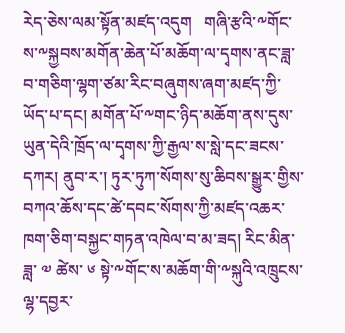རེད་ཅེས་ལམ་སྟོན་མཛད་འདུག   གཞི་རྩའི་༸གོང་ས་༸སྐྱབས་མགོན་ཆེན་པོ་མཆོག་ལ་དྭགས་ནང་ཟླ་བ་གཅིག་ལྷག་ཙམ་རིང་བཞུགས་ཞག་མཛད་ཀྱི་ཡོད་པ་དང། མགོན་པོ་༸གང་ཉིད་མཆོག་ནས་དུས་ཡུན་དེའི་ཁྲོད་ལ་དྭགས་ཀྱི་རྒྱལ་ས་སླེ་དང་ཟངས་དཀར། ནུབ་ར་། ཏུར་ཏུཀ་སོགས་སུ་ཆིབས་སྒྱུར་གྱིས་བཀའ་ཆོས་དང་ཚེ་དབང་སོགས་ཀྱི་མཛད་འཆར་ཁག་ཅིག་བསྐྱང་གཏན་འཁེལ་བ་མ་ཟད། རིང་མིན་ཟླ་ ༧ ཚེས་ ༦ སྟེ་༸གོང་ས་མཆོག་གི་༸སྐུའི་འཁྲུངས་ལྷ་དབྱར་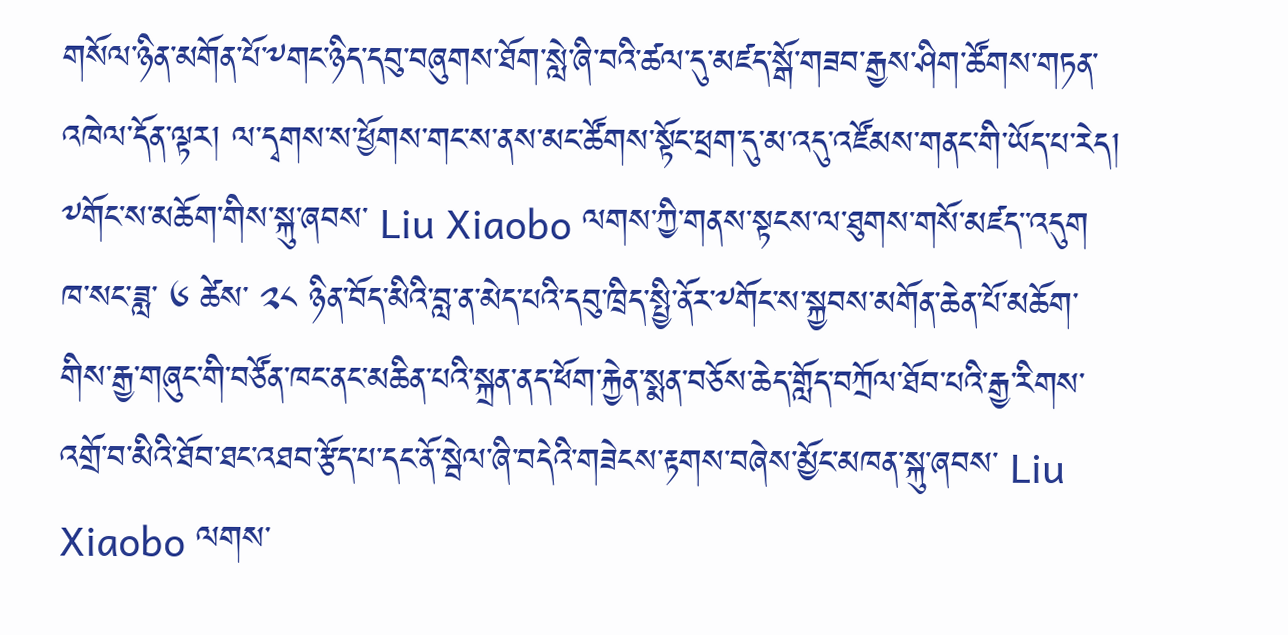གསོལ་ཉིན་མགོན་པོ་༸གང་ཉིད་དབུ་བཞུགས་ཐོག་སླེ་ཞི་བའི་ཚལ་དུ་མཛད་སྒོ་གཟབ་རྒྱས་ཤིག་ཚོགས་གཏན་འཁེལ་དོན་ལྟར། ལ་དྭགས་ས་ཕྱོགས་གང་ས་ནས་མང་ཚོགས་སྟོང་ཕྲག་དུ་མ་འདུ་འཛོམས་གནང་གི་ཡོད་པ་རེད།
༸གོང་ས་མཆོག་གིས་སྐུ་ཞབས་ Liu Xiaobo ལགས་ཀྱི་གནས་སྟངས་ལ་ཐུགས་གསོ་མཛད་་འདུག
ཁ་སང་ཟླ་ ༦ ཚེས་ ༢༨ ཉིན་བོད་མིའི་བླ་ན་མེད་པའི་དབུ་ཁྲིད་སྤྱི་ནོར་༸གོང་ས་སྐྱབས་མགོན་ཆེན་པོ་མཆོག་གིས་རྒྱ་གཞུང་གི་བཙོན་ཁང་ནང་མཆིན་པའི་སྐྲན་ནད་ཕོག་རྐྱེན་སྨན་བཅོས་ཆེད་གློད་བཀྲོལ་ཐོབ་པའི་རྒྱ་རིགས་འགྲོ་བ་མིའི་ཐོབ་ཐང་འཐབ་རྩོད་པ་དང་ནོ་སྦེལ་ཞི་བདེའི་གཟེངས་རྟགས་བཞེས་མྱོང་མཁན་སྐུ་ཞབས་ Liu Xiaobo ལགས་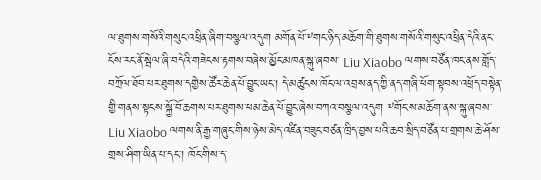ལ་ཐུགས་གསོའི་གསུང་འཕྲིན་ཞིག་བསྩལ་འདུག མགོན་པོ་༸གང་ཉིད་མཆོག་གི་ཐུགས་གསོའི་གསུང་འཕྲིན་དེའི་ནང་ངོས་རང་ནོ་སྦེལ་ཞི་བདེའི་གཟེངས་རྟགས་བཞེས་མྱོང་མཁན་སྐུ་ཞབས་ Liu Xiaobo ལགས་བཙོན་ཁང་ནས་གློད་བཀྲོལ་ཐོབ་པར་ཐུགས་དགྱེས་ཚོར་ཆེན་པོ་བྱུང་ཡང་། དེ་མཚུངས་ཁོང་ལ་འབྲས་ནད་ཀྱི་ནད་གཞི་ཕོག་སྟབས་འཕྲོད་བསྟེན་གྱི་གནས་སྟངས་སྐྱོ་བོ་ཆགས་པར་ཐུགས་ཕམ་ཆེན་པོ་བྱུང་ཞེས་བཀའ་བསྩལ་འདུག ༸གོང་ས་མཆོག་ནས་སྐུ་ཞབས་ Liu Xiaobo ལགས་ནི་རྒྱ་གཞུང་གིས་ཉེས་མེད་འཛིན་བཟུང་བཙན་ཁྲིད་བྱས་པའི་ཆབ་སྲིད་བཙོན་པ་གྲགས་ཆེ་ཤོས་གྲས་ཤིག་ཡིན་པ་དང་། ཁོང་གིས་ད་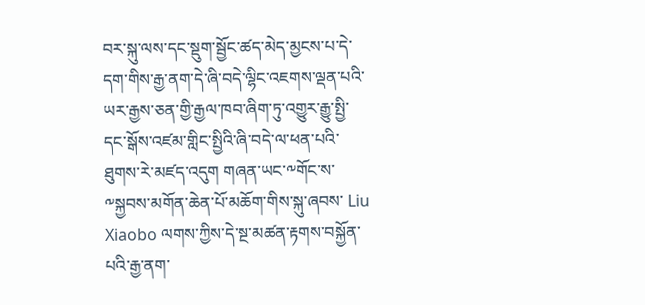བར་སྐུ་ལས་དང་སྡུག་སྦྱོང་ཚད་མེད་མྱངས་པ་དེ་དག་གིས་རྒྱ་ནག་དེ་ཞི་བདེ་ལྷིང་འཇགས་ལྡན་པའི་ཡར་རྒྱས་ཅན་གྱི་རྒྱལ་ཁབ་ཞིག་ཏུ་འགྱུར་རྒྱུ་སྤྱི་དང་སྒོས་འཛམ་གླིང་སྤྱིའི་ཞི་བདེ་ལ་ཕན་པའི་ཐུགས་རེ་མཛད་འདུག གཞན་ཡང་༸གོང་ས་༸སྐྱབས་མགོན་ཆེན་པོ་མཆོག་གིས་སྐུ་ཞབས་ Liu Xiaobo ལགས་ཀྱིས་དེ་སྔ་མཚན་རྟགས་བསྐྱོན་པའི་རྒྱ་ནག་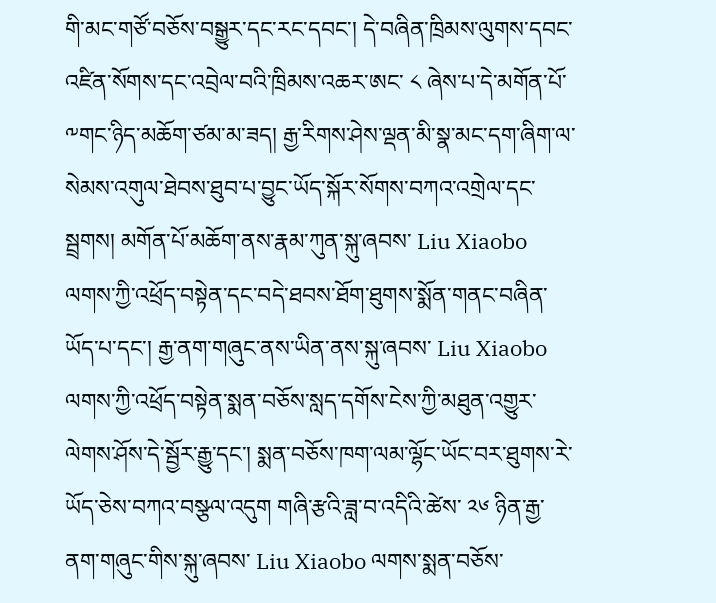གི་མང་གཙོ་བཅོས་བསྒྱུར་དང་རང་དབང་། དེ་བཞིན་ཁྲིམས་ལུགས་དབང་འཛིན་སོགས་དང་འབྲེལ་བའི་ཁྲིམས་འཆར་ཨང་ ༨ ཞེས་པ་དེ་མགོན་པོ་༸གང་ཉིད་མཆོག་ཙམ་མ་ཟད། རྒྱ་རིགས་ཤེས་ལྡན་མི་སྣ་མང་དག་ཞིག་ལ་སེམས་འགུལ་ཐེབས་ཐུབ་པ་བྱུང་ཡོད་སྐོར་སོགས་བཀའ་འགྲེལ་དང་སྦྲགས། མགོན་པོ་མཆོག་ནས་རྣམ་ཀུན་སྐུ་ཞབས་ Liu Xiaobo ལགས་ཀྱི་འཕྲོད་བསྟེན་དང་བདེ་ཐབས་ཐོག་ཐུགས་སྨོན་གནང་བཞིན་ཡོད་པ་དང་། རྒྱ་ནག་གཞུང་ནས་ཡིན་ནས་སྐུ་ཞབས་ Liu Xiaobo ལགས་ཀྱི་འཕྲོད་བསྟེན་སྨན་བཅོས་སླད་དགོས་ངེས་ཀྱི་མཐུན་འགྱུར་ལེགས་ཤོས་དེ་སྦྱོར་རྒྱུ་དང་། སྨན་བཅོས་ཁག་ལམ་ལྷོང་ཡོང་བར་ཐུགས་རེ་ཡོད་ཅེས་བཀའ་བསྩལ་འདུག གཞི་རྩའི་ཟླ་བ་འདིའི་ཚེས་ ༢༦ ཉིན་རྒྱ་ནག་གཞུང་གིས་སྐུ་ཞབས་ Liu Xiaobo ལགས་སྨན་བཅོས་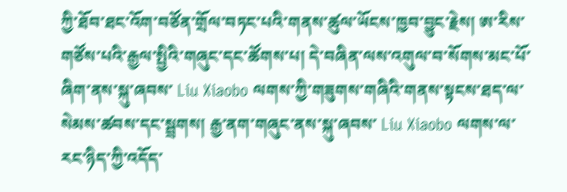ཀྱི་ཐོབ་ཐང་འོག་བཙོན་གྲོལ་བཏང་པའི་གནས་ཚུལ་ཡོངས་ཁྱབ་བྱུང་རྗེས། ཨ་རིས་གཙོས་པའི་རྒྱལ་སྤྱིའི་གཞུང་དང་ཚོགས་པ། དེ་བཞིན་ལས་འགུལ་བ་སོགས་མང་པོ་ཞིག་ནས་སྐུ་ཞབས་ Liu Xiaobo ལགས་ཀྱི་གཟུགས་གཞིའི་གནས་སྟངས་ཐད་ལ་སེམས་ཚབས་དང་སྦྲགས། རྒྱ་ནག་གཞུང་ནས་སྐུ་ཞབས་ Liu Xiaobo ལགས་ལ་རང་ཉིད་ཀྱི་འདོད་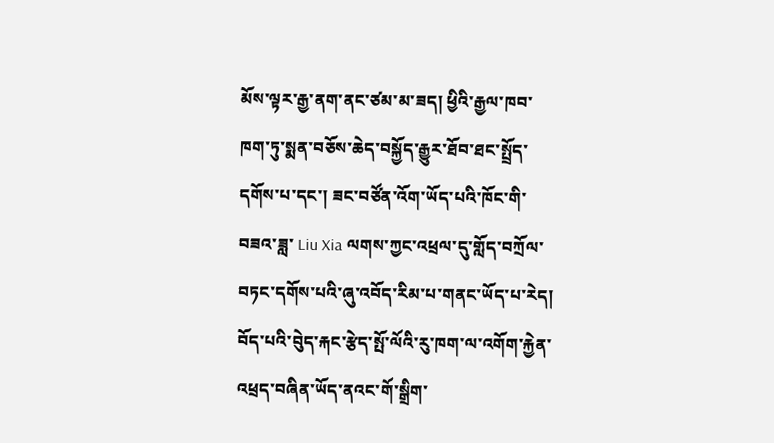མོས་ལྟར་རྒྱ་ནག་ནང་ཙམ་མ་ཟད། ཕྱིའི་རྒྱལ་ཁབ་ཁག་ཏུ་སྨན་བཅོས་ཆེད་བསྐྱོད་རྒྱུར་ཐོབ་ཐང་སྤྲོད་དགོས་པ་དང་། ཟང་བཙོན་འོག་ཡོད་པའི་ཁོང་གི་བཟའ་ཟླ་ Liu Xia ལགས་ཀྱང་འཕྲལ་དུ་གློད་བཀྲོལ་བཏང་དགོས་པའི་ཞུ་འབོད་རིམ་པ་གནང་ཡོད་པ་རེད།
བོད་པའི་བེུད་རྐང་རྩེད་སྤོ་ལོའི་རུ་ཁག་ལ་འགོག་རྐྱེན་འཕྲད་བཞིན་ཡོད་ནའང་གོ་སྒྲིག་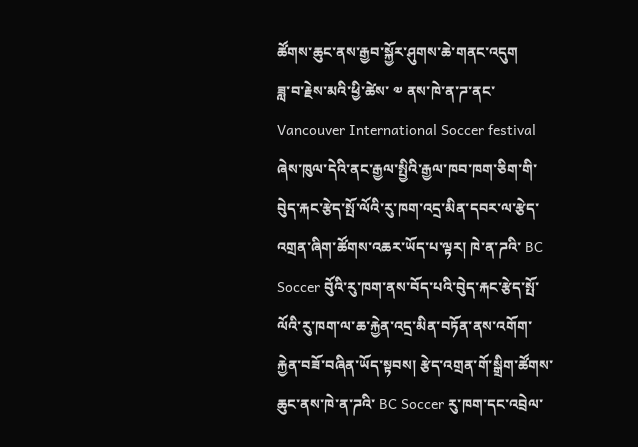ཚོགས་ཆུང་ནས་རྒྱབ་སྐྱོར་ཤུགས་ཆེ་གནང་འདུག
ཟླ་བ་རྗེས་མའི་ཕྱི་ཚེས་ ༧ ནས་ཁེ་ན་ཌ་ནང་ Vancouver International Soccer festival ཞེས་ཁུལ་དེའི་ནང་རྒྱལ་སྤྱིའི་རྒྱལ་ཁབ་ཁག་ཅིག་གི་བེུད་རྐང་རྩེད་སྤོ་ལོའི་རུ་ཁག་འདྲ་མིན་དབར་ལ་རྩེད་འགྲན་ཞིག་ཚོགས་འཆར་ཡོད་པ་ལྟར། ཁེ་ན་ཌའི་ BC Soccer བོུའི་རུ་ཁག་ནས་བོད་པའི་བེུད་རྐང་རྩེད་སྤོ་ལོའི་རུ་ཁག་ལ་ཆ་རྐྱེན་འདྲ་མིན་བཏོན་ནས་འགོག་རྐྱེན་བཟོ་བཞིན་ཡོད་སྟབས། རྩེད་འགྲན་གོ་སྒྲིག་ཚོགས་ཆུང་ནས་ཁེ་ན་ཌའི་ BC Soccer རུ་ཁག་དང་འབྲེལ་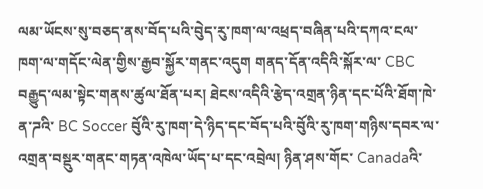ལམ་ཡོངས་སུ་བཅད་ནས་བོད་པའི་བེུད་རུ་ཁག་ལ་འཕྲད་བཞིན་པའི་དཀའ་ངལ་ཁག་ལ་གདོང་ལེན་གྱིས་རྒྱབ་སྐྱོར་གནང་འདུག གནད་དོན་འདིའི་སྐོར་ལ་ CBC བརྒྱུད་ལམ་སྟེང་གནས་ཚུལ་ཐོན་པར། ཐེངས་འདིའི་རྩེད་འགྲན་ཉིན་དང་པོའི་ཐོག་ཁེ་ན་ཌའི་ BC Soccer བོུའི་རུ་ཁག་དེ་ཉིད་དང་བོད་པའི་བོུའི་རུ་ཁག་གཉིས་དབར་ལ་འགྲན་བསྡུར་གནང་གཏན་འཁེལ་ཡོད་པ་དང་འབྲེལ། ཉིན་ཤས་གོང་ Canadaའི་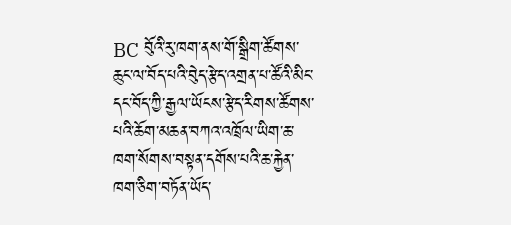BC བོུའི་རུ་ཁག་ནས་གོ་སྒྲིག་ཚོགས་ཆུང་ལ་བོད་པའི་བེུད་རྩེད་འགྲན་པ་ཚོའི་མིང་དང་བོད་ཀྱི་རྒྱལ་ཡོངས་རྩེད་རིགས་ཚོགས་པའི་ཆོག་མཆན་བཀའ་འཁྲོལ་ཡིག་ཆ་ཁག་སོགས་བསྟན་དགོས་པའི་ཆ་རྐྱེན་ཁག་ཅིག་བཏོན་ཡོད་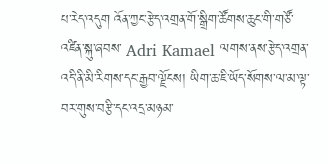པ་རེད་འདུག འོན་ཀྱང་རྩེད་འགྲན་གོ་སྒྲིག་ཚོགས་ཆུང་གི་གཙོ་འཛིན་སྐུ་ཞབས་ Adri Kamael ལགས་ནས་རྩེད་འགྲན་འདི་ནི་མི་རིགས་དང་རྒྱབ་ལྗོངས། ཡིག་ཆ་ཇི་ཡོད་སོགས་ལ་མ་ལྟ་བར་གུས་བརྩི་དང་འདྲ་མཉམ་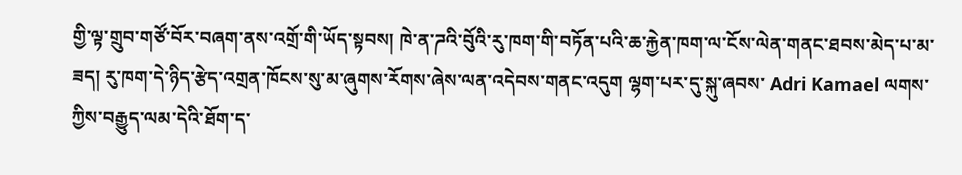གྱི་ལྟ་གྲུབ་གཙོ་བོར་བཞག་ནས་འགྲོ་གི་ཡོད་སྟབས། ཁེ་ན་ཌའི་བོུའི་རུ་ཁག་གི་བཏོན་པའི་ཆ་རྐྱེན་ཁག་ལ་ངོས་ལེན་གནང་ཐབས་མེད་པ་མ་ཟད། རུ་ཁག་དེ་ཉིད་རྩེད་འགྲན་ཁོངས་སུ་མ་ཞུགས་རོགས་ཞེས་ལན་འདེབས་གནང་འདུག ལྷག་པར་དུ་སྐུ་ཞབས་ Adri Kamael ལགས་ཀྱིས་བརྒྱུད་ལམ་དེའི་ཐོག་ད་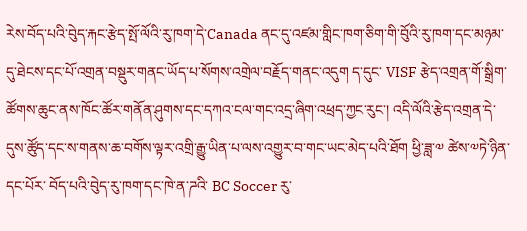རེས་བོད་པའི་བེུད་རྐང་རྩེད་སྤོ་ལོའི་རུ་ཁག་དེ་Canada ནང་དུ་འཛམ་གླིང་ཁག་ཅིག་གི་བོུའི་རུ་ཁག་དང་མཉམ་དུ་ཐེངས་དང་པོ་འགྲན་བསྡུར་གནང་ཡོད་པ་སོགས་འགྲེལ་བརྗོད་གནང་འདུག ད་དུང་ VISF རྩེད་འགྲན་གོ་སྒྲིག་ཚོགས་ཆུང་ནས་ཁོང་ཚོར་གནོན་ཤུགས་དང་དཀའ་ངལ་གང་འདྲ་ཞིག་འཕྲད་ཀྱང་རུང་། འདི་ལོའི་རྩེད་འགྲན་དེ་དུས་ཚོུད་དང་ས་གནས་ཆ་བགོས་ལྟར་འགྲི་རྒྱུ་ཡིན་པ་ལས་འགྱུར་བ་གང་ཡང་མེད་པའི་ཐོག ཕྱི་ཟླ་༧ ཚེས་༧ཏེ་ཉིན་དང་པོར་ བོད་པའི་བེུད་རུ་ཁག་དང་ཁེ་ན་ཌའི་ BC Soccer རུ་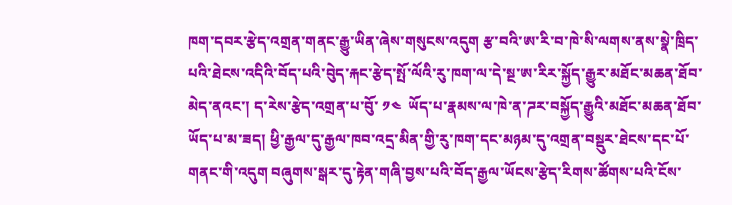ཁག་དབར་རྩེད་འགྲན་གནང་རྒྱུ་ཡིན་ཞེས་གསུངས་འདུག རྩ་བའི་ཨ་རི་བ་ཁེ་སི་ལགས་ནས་སྣེ་ཁྲིད་པའི་ཐེངས་འདིའི་བོད་པའི་བེུད་རྐང་རྩེད་སྤོ་ལོའི་རུ་ཁག་ལ་དེ་སྔ་ཨ་རིར་སྐྱོད་རྒྱུར་མཐོང་མཆན་ཐོབ་མེད་ནའང་། ད་རེས་རྩེད་འགྲན་པ་བོུ་ ༡༤  ཡོད་པ་རྣམས་ལ་ཁེ་ན་ཌར་བསྐྱོད་རྒྱུའི་མཐོང་མཆན་ཐོབ་ཡོད་པ་མ་ཟད། ཕྱི་རྒྱལ་དུ་རྒྱལ་ཁབ་འདྲ་མིན་གྱི་རུ་ཁག་དང་མཉམ་དུ་འགྲན་བསྡུར་ཐེངས་དང་པོ་གནང་གི་འདུག བཞུགས་སྒར་དུ་རྟེན་གཞི་བྱས་པའི་བོད་རྒྱལ་ཡོངས་རྩེད་རིགས་ཚོགས་པའི་ངོས་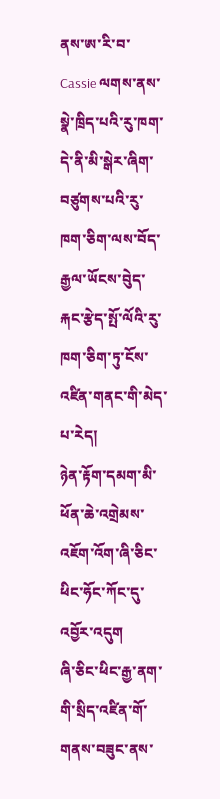ནས་ཨ་རི་བ་ Cassie ལགས་ནས་སྣེ་ཁྲིད་པའི་རུ་ཁག་དེ་ནི་མི་སྒེར་ཞིག་བཙུགས་པའི་རུ་ཁག་ཅིག་ལས་བོད་རྒྱལ་ཡོངས་བེུད་རྐང་རྩེད་སྤོ་ལོའི་རུ་ཁག་ཅིག་ཏུ་ངོས་འཛིན་གནང་གི་མེད་པ་རེད།
ཉེན་རྟོག་དམག་མི་ཕོན་ཆེ་འགྲེམས་འཇོག་འོག་ཞི་ཅིང་ཕིང་ཧོང་ཀོང་དུ་འབྱོར་འདུག
ཞི་ཅིང་ཕིང་རྒྱ་ནག་གི་སྲིད་འཛིན་གོ་གནས་བཟུང་ནས་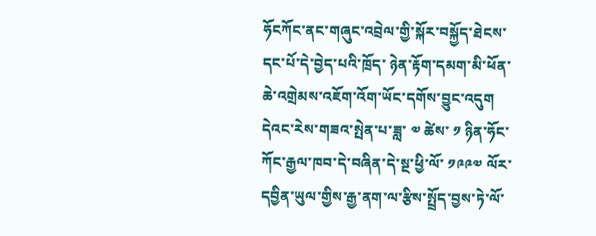ཧོངཀོང་ནང་གཞུང་འབྲེལ་གྱི་སྐོར་བསྐྱོད་ཐེངས་དང་པོ་དེ་བྱེད་པའི་ཁྲོད་ ཉེན་རྟོག་དམག་མི་ཕོན་ཆེ་འགྲེམས་འཇོག་འོག་ཡོང་དགོས་བྱུང་འདུག དེའང་རེས་གཟའ་སྤེན་པ་ཟླ་ ༧ ཚེས་ ༡ ཉིན་ཧོང་ཀོང་རྒྱལ་ཁབ་དེ་བཞིན་དེ་སྔ་ཕྱི་ལོ་ ༡༩༩༧ ལོར་དབྱིན་ཡུལ་གྱིས་རྒྱ་ནག་ལ་རྩིས་སྤྲོད་བྱས་ཏེ་ལོ་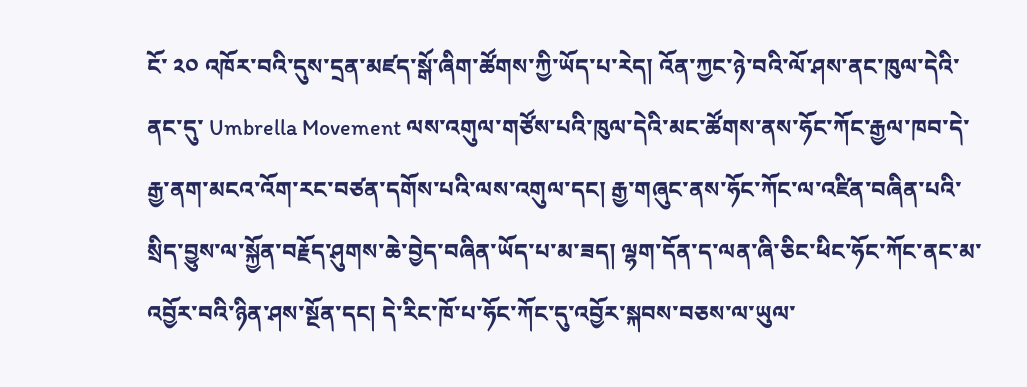ངོ་ ༢༠ འཁོར་བའི་དུས་དྲན་མཛད་སྒོ་ཞིག་ཚོགས་ཀྱི་ཡོད་པ་རེད། འོན་ཀྱང་ཉེ་བའི་ལོ་ཤས་ནང་ཁུལ་དེའི་ནང་དུ་ Umbrella Movement ལས་འགུལ་གཙོས་པའི་ཁུལ་དེའི་མང་ཚོགས་ནས་ཧོང་ཀོང་རྒྱལ་ཁབ་དེ་རྒྱ་ནག་མངའ་འོག་རང་བཙན་དགོས་པའི་ལས་འགུལ་དང། རྒྱ་གཞུང་ནས་ཧོང་ཀོང་ལ་འཛིན་བཞིན་པའི་སྲིད་བྱུས་ལ་སྐྱོན་བརྗོད་ཤུགས་ཆེ་བྱེད་བཞིན་ཡོད་པ་མ་ཟད། ལྷག་དོན་ད་ལན་ཞི་ཅིང་ཕིང་ཧོང་ཀོང་ནང་མ་འབྱོར་བའི་ཉིན་ཤས་སྔོན་དང། དེ་རིང་ཁོ་པ་ཧོང་ཀོང་དུ་འབྱོར་སྐབས་བཅས་ལ་ཡུལ་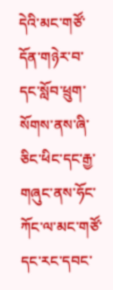དེའི་མང་གཙོ་དོན་གཉེར་བ་དང་སློབ་ཕྲུག་སོགས་ནས་ཞི་ཅིང་ཕིང་དང་རྒྱ་གཞུང་ནས་ཧོང་ཀོང་ལ་མང་གཙོ་དང་རང་དབང་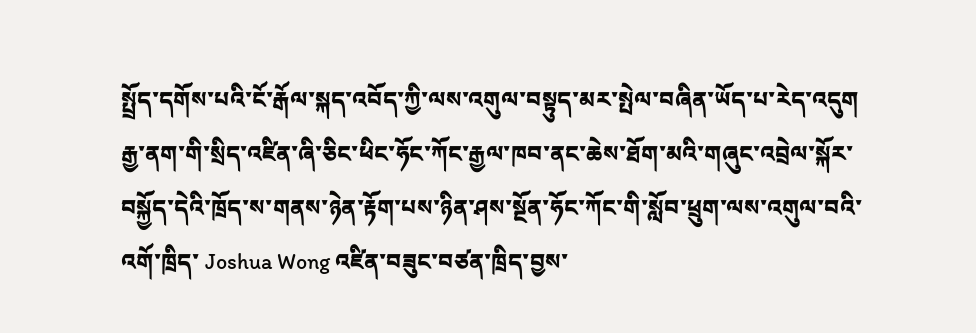སྤྲོད་དགོས་པའི་ངོ་རྒོལ་སྐད་འབོད་ཀྱི་ལས་འགུལ་བསྟུད་མར་སྤེལ་བཞིན་ཡོད་པ་རེད་འདུག རྒྱ་ནག་གི་སྲིད་འཛིན་ཞི་ཅིང་ཕིང་ཧོང་ཀོང་རྒྱལ་ཁབ་ནང་ཆེས་ཐོག་མའི་གཞུང་འབྲེལ་སྐོར་བསྐྱོད་དེའི་ཁྲོད་ས་གནས་ཉེན་རྟོག་པས་ཉིན་ཤས་སྔོན་ཧོང་ཀོང་གི་སློབ་ཕྲུག་ལས་འགུལ་བའི་འགོ་ཁྲིད་ Joshua Wong འཛིན་བཟུང་བཙན་ཁྲིད་བྱས་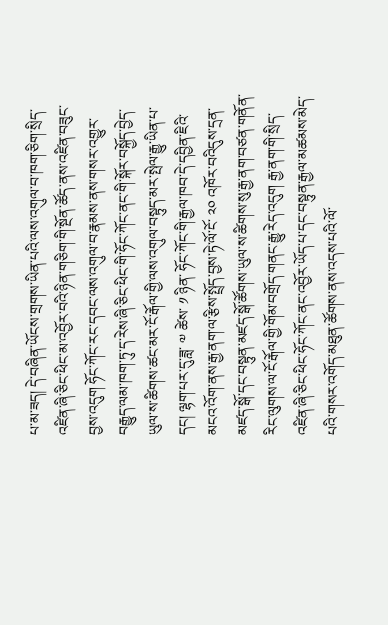པ་མ་ཟད། དེ་བཞིན་ཡོངས་གྲགས་ཡིན་པའི་ལས་འགུལ་བ་ཁག་ཅིག་སྲིད་འཛིན་ཞི་ཅིང་ཕིང་མ་འབྱོར་བའི་ཉིན་གཅིག་གི་སྔོན་ཚོད་ནས་འཛིན་བཟུང་བྱས་འདུག ཧོང་ཀོང་རང་དབང་ལས་འགུལ་བ་རྣམས་ནས་གསར་འགྱུར་བརྒྱུད་ལམ་ཁག་ཏུ་ད་རེས་ཞི་ཅིང་ཕིང་གི་ཧོང་ཀོང་ནང་གི་སྐོར་བསྐྱོད་བྱེད་ཡུལ་ས་ཚིགས་ཚང་མར་ངོ་རྒོལ་གྱི་ལས་འགུལ་བསྟུད་མར་སྤེལ་རྒྱུ་ཡིན་པ་དང། ལྷག་པར་དུ་ཟླ་ ༧ ཚེས་ ༡ ཉིན་ ཧོང་ཀོང་གི་རྒྱལ་ཁབ་དེ་དབྱིན་ཇིའི་མངའ་འོག་ནས་རྒྱ་ནག་ལ་རྩིས་སྤྲོད་བྱས་ཏེ་ལོ་ངོ་ ༢༠ འཁོར་བའིདུས་དྲན་མཛད་སྒོ་དང་བསྟུན་མཛད་སྒོ་ཚོགས་ཡུལ་ས་ཚིགས་སུ་རྒྱ་ནག་བཙན་གནོན་རིང་ལུགས་ལ་ངོ་རྒོལ་གྱི་གོམ་བགྲོད་གནང་རྒྱུ་རེད་འདུག རྒྱ་ནག་གི་སྲིད་འཛིན་ཞི་ཅིང་ཕིང་ཧོང་ཀོང་ནང་འབྱོར་ཡོད་པ་དང་བསྟུན་རྒྱལ་མཚམས་མེད་པའི་གསར་འགོད་མཐུན་ཚོགས་ནས་འདས་པའི་ལོ་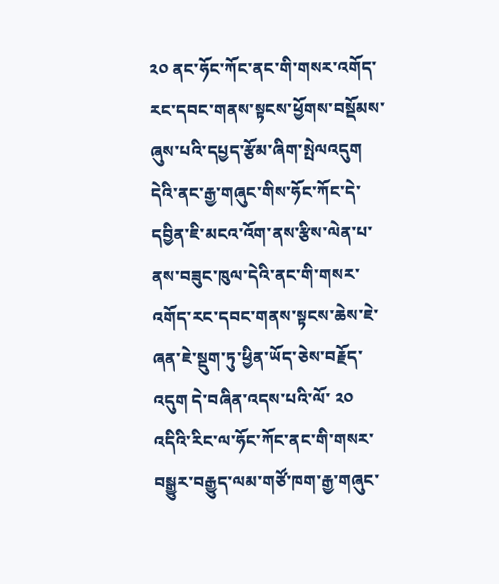༢༠ ནང་ཧོང་ཀོང་ནང་གི་གསར་འགོད་རང་དབང་གནས་སྟངས་ཕྱོགས་བསྡོམས་ཞུས་པའི་དཔྱད་རྩོམ་ཞིག་སྤེལའདུག དེའི་ནང་རྒྱ་གཞུང་གིས་ཧོང་ཀོང་དེ་དབྱིན་ཇི་མངའ་འོག་ནས་རྩིས་ལེན་པ་ནས་བཟུང་ཁུལ་དེའི་ནང་གི་གསར་འགོད་རང་དབང་གནས་སྟངས་ཆེས་ཇེ་ཞན་ཇེ་སྡུག་ཏུ་ཕྱིན་ཡོད་ཅེས་བརྗོད་འདུག དེ་བཞིན་འདས་པའི་ལོ་ ༢༠ འདིའི་རིང་ལ་ཧོང་ཀོང་ནང་གི་གསར་བསྒྱུར་བརྒྱུད་ལམ་གཙོ་ཁག་རྒྱ་གཞུང་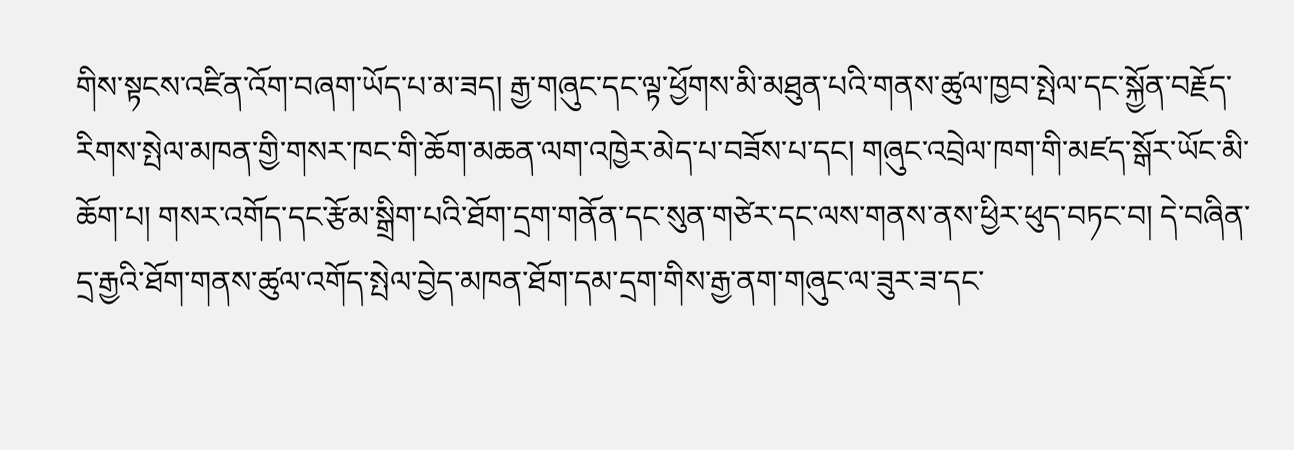གིས་སྟངས་འཛིན་འོག་བཞག་ཡོད་པ་མ་ཟད། རྒྱ་གཞུང་དང་ལྟ་ཕྱོགས་མི་མཐུན་པའི་གནས་ཚུལ་ཁྱབ་སྤེལ་དང་སྐྱོན་བརྗོད་རིགས་སྤེལ་མཁན་གྱི་གསར་ཁང་གི་ཆོག་མཆན་ལག་འཁྱེར་མེད་པ་བཟོས་པ་དང། གཞུང་འབྲེལ་ཁག་གི་མཛད་སྒོར་ཡོང་མི་ཆོག་པ། གསར་འགོད་དང་རྩོམ་སྒྲིག་པའི་ཐོག་དྲག་གནོན་དང་སུན་གཙེར་དང་ལས་གནས་ནས་ཕྱིར་ཕུད་བཏང་བ། དེ་བཞིན་དྲ་རྒྱའི་ཐོག་གནས་ཚུལ་འགོད་སྤེལ་བྱེད་མཁན་ཐོག་དམ་དྲག་གིས་རྒྱ་ནག་གཞུང་ལ་ཟུར་ཟ་དང་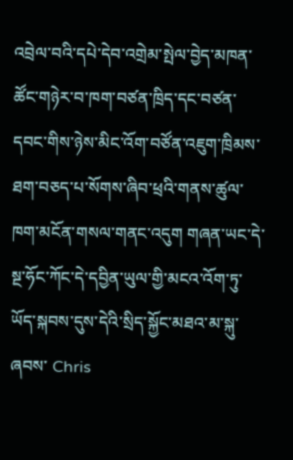འབྲེལ་བའི་དཔེ་དེབ་འགྲེམ་སྤེལ་བྱེད་མཁན་ཚོང་གཉེར་བ་ཁག་བཙན་ཁྲིད་དང་བཙན་དབང་གིས་ཉེས་མིང་འོག་བཙོན་འཇུག་ཁྲིམས་ཐག་བཅད་པ་སོགས་ཞིབ་ཕྲའི་གནས་ཚུལ་ཁག་མངོན་གསལ་གནང་འདུག གཞན་ཡང་དེ་སྔ་ཧོང་ཀོང་དེ་དབྱིན་ཡུལ་གྱི་མངའ་འོག་ཏུ་ཡོད་སྐབས་དུས་དེའི་སྲིད་སྐྱོང་མཐའ་མ་སྐུ་ཞབས་ Chris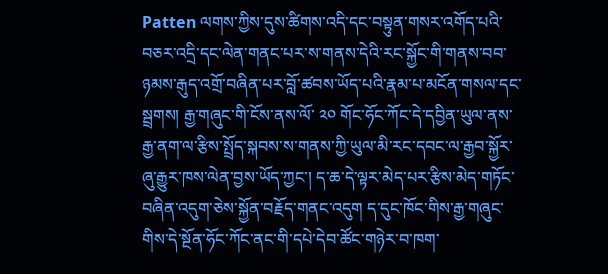Patten ལགས་ཀྱིས་དུས་ཚིགས་འདི་དང་བསྟུན་གསར་འགོད་པའི་བཅར་འདྲི་དང་ལེན་གནང་པར་ས་གནས་དེའི་རང་སྐྱོང་གི་གནས་བབ་ཉམས་རྒུད་འགྲོ་བཞིན་པར་བློ་ཚབས་ཡོད་པའི་རྣམ་པ་མངོན་གསལ་དང་སྦྲགས། རྒྱ་གཞུང་གི་ངོས་ནས་ལོ་ ༢༠ གོང་ཧོང་ཀོང་དེ་དབྱིན་ཡུལ་ནས་རྒྱ་ནག་ལ་རྩིས་སྤྲོད་སྐབས་ས་གནས་ཀྱི་ཡུལ་མི་རང་དབང་ལ་རྒྱབ་སྐྱོར་ཞུ་རྒྱུར་ཁས་ལེན་བྱས་ཡོད་ཀྱང་། ད་ཆ་དེ་ལྟར་མེད་པར་རྩིས་མེད་གཏོང་བཞིན་འདུག་ཅེས་སྐྱོན་བརྗོད་གནང་འདུག ད་དུང་ཁོང་གིས་རྒྱ་གཞུང་གིས་དེ་སྔོན་ཧོང་ཀོང་ནང་གི་དཔེ་དེབ་ཚོང་གཉེར་བ་ཁག་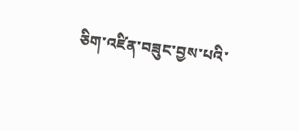ཅིག་འཛིན་བཟུང་བྱས་པའི་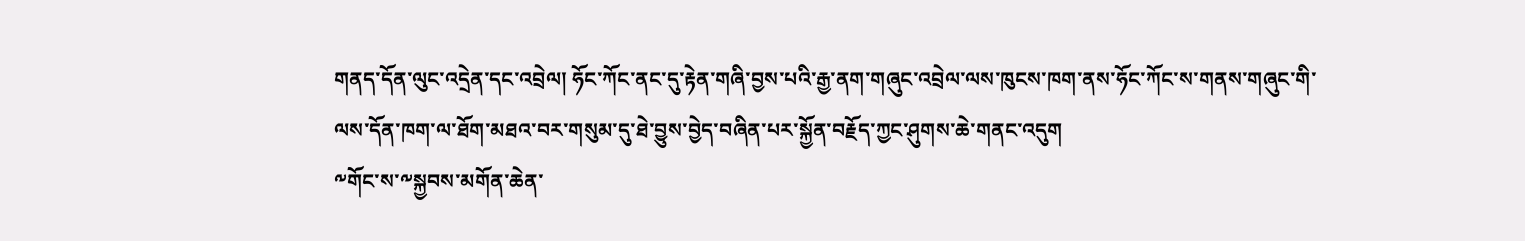གནད་དོན་ལུང་འདྲེན་དང་འབྲེལ། ཧོང་ཀོང་ནང་དུ་རྟེན་གཞི་བྱས་པའི་རྒྱ་ནག་གཞུང་འབྲེལ་ལས་ཁུངས་ཁག་ནས་ཧོང་ཀོང་ས་གནས་གཞུང་གི་ལས་དོན་ཁག་ལ་ཐོག་མཐའ་བར་གསུམ་དུ་ཐེ་བྱུས་བྱེད་བཞིན་པར་སྐྱོན་བརྗོད་ཀྱང་ཤུགས་ཆེ་གནང་འདུག
༸གོང་ས་༸སྐྱབས་མགོན་ཆེན་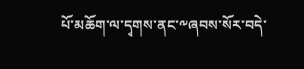པོ་མཆོག་ལ་དྭགས་ནང་༸ཞབས་སོར་བདེ་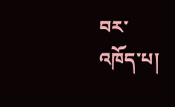བར་འཁོད་པ།